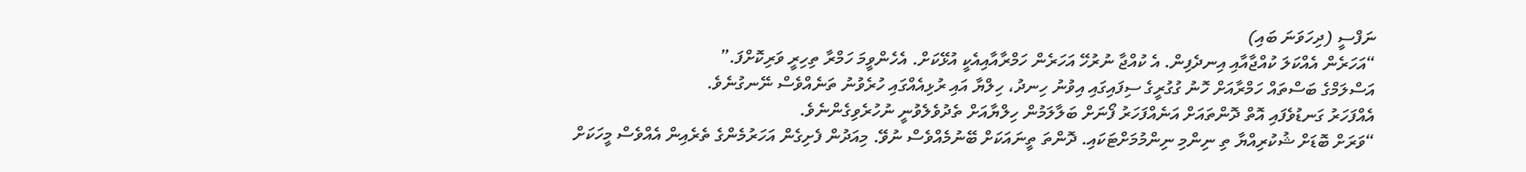ނަފްސީ (ދިހަވަނަ ބައި)
“އަހަރެން އެއްކަލަ ކުއްޖާއާއި އިނދެފިން. އެ ކުއްޖާ ނުރުހޭ އަހަރެން ހަމްރާއާއިއެކީ އުޅޭކަށް. އެހެންވީމަ ހަމްރާ ތިހިރީ ވަރިކޮށްފަ.”
އަސްލަމްގެ ބަސްތައް ހަމްރާއަށް ހޮނު ގުގުރީގެ ސިފައިގައި އިވުނު ހިނދު، ހިލްޔާ އައި ރުޅިއެއްގައި ހުރެވުނު ތަނެއްވެސް ނޭނގުނެވެ.
އެއްފަހަރު ގަނޑުވެފައި އޮތް ދޮންތައަށް އަނެއްފަހަރު ފޯނަށް ބަލާލަމުން ހިލްޔާއަށް ތެދުވެލެވުނީ ނުހުރެވިގެންނެވެ.
“ވަރަށް ބޮޑަށް ޝުކުރިއްޔާ ތި ނިންމި ނިންމުމަށްޓަކައި. ދޮންތަ ތީނައަކަށް ބޭނުމެއްވެސް ނުވޭ. މިއަދުން ފެށިގެން އަހަރުމެންގެ ތެރެއިން އެއްވެސް މީހަކަށް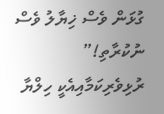ގުޅަން ވެސް ޚިޔާލު ވެސް ނުކުރާތި!”
ރުޅިވެރިކަމާއިއެކީ ހިލްޔާ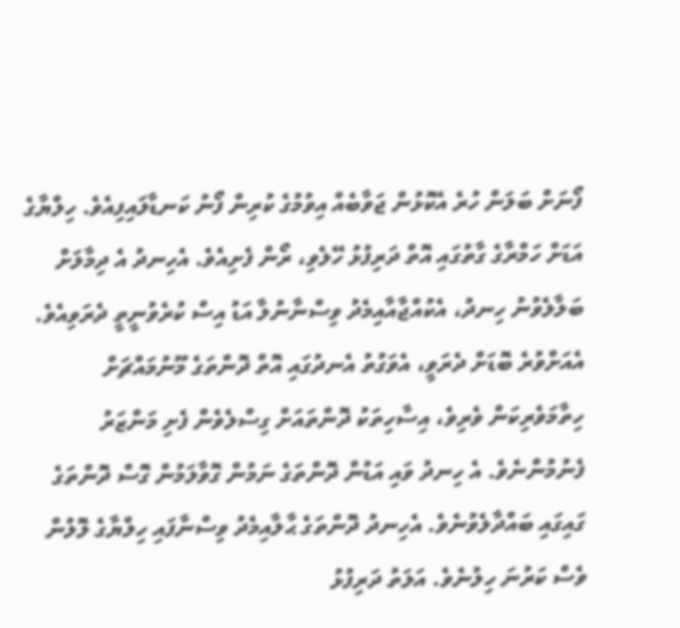ފޯނަށް ބަލަން ހުރެ އެކޮޅުން ޖަވާބެއް އިވުމުގެ ކުރިން ފޯނު ކަނޑާލައިފިއެވެ. ހިލްޔާގެ އަޑަށް ހަމްރާގެ ގާތުގައި އޮތް ދަރިފުޅު ހޭލެވި، ރޯން ފެށިއެވެ. އެހިނދު އެ ދިމާލަށް ބަލާލެވުނު ހިނދު، އެކުއްޖާއާއިމެދު ވިސްނާނުލާ އަޑު އިސް ކުރެވުނީތީ ދެރަވިއެވެ. އެއަށްވުރެ ބޮޑަށް ދެރަވީ، އެވަގުތު އެނދުގައި އޮތް ދޮންތަގެ މޫނުމައްޗަށް ހިތާމަވެރިކަން ވެރިވެ، އިސާހިތަކު ދޮންތައަށް ގިސްލެވެން ފެށި މަންޒަރު ފެނުމުންނެވެ. އެ ހިނދު ވައި އަޑުން ދޮންތަގެ ނަމުން ގޮވާލަމުން ގޮސް ދޮންތަގެ ގައިގައި ބައްދާލެވުނެވެ. އެހިނދު ދޮންތަގެ ޙާލާއިމެދު ވިސްނާފައި ހިލްޔާގެ ލޮލުން ވެސް ކަރުނަ ހިލުނެވެ. އަލަތު ދަރިފުޅު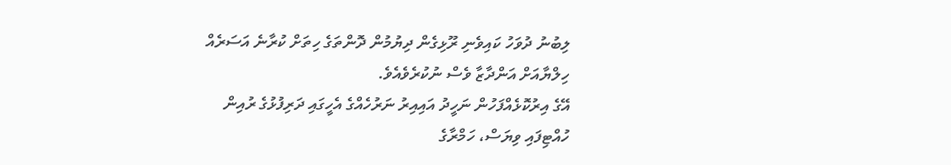ލިބުނު ދުވަހު ކައިވެނި ރޫޅިގެން ދިޔުމުން ދޮންތަގެ ހިތަށް ކުރާނެ އަސަރެއް ހިލްޔާއަށް އަންދާޒާ ވެސް ނުކުރެވެއެވެ.
އޭގެ އިރުކޮޅެއްފަހުން ނަހީދު އައިއިރު ނަރުހެއްގެ އެހީގައި ދަރިފުޅުގެ ރުއިން ހުއްޓިފައި ވިޔަސް، ހަމްރާގެ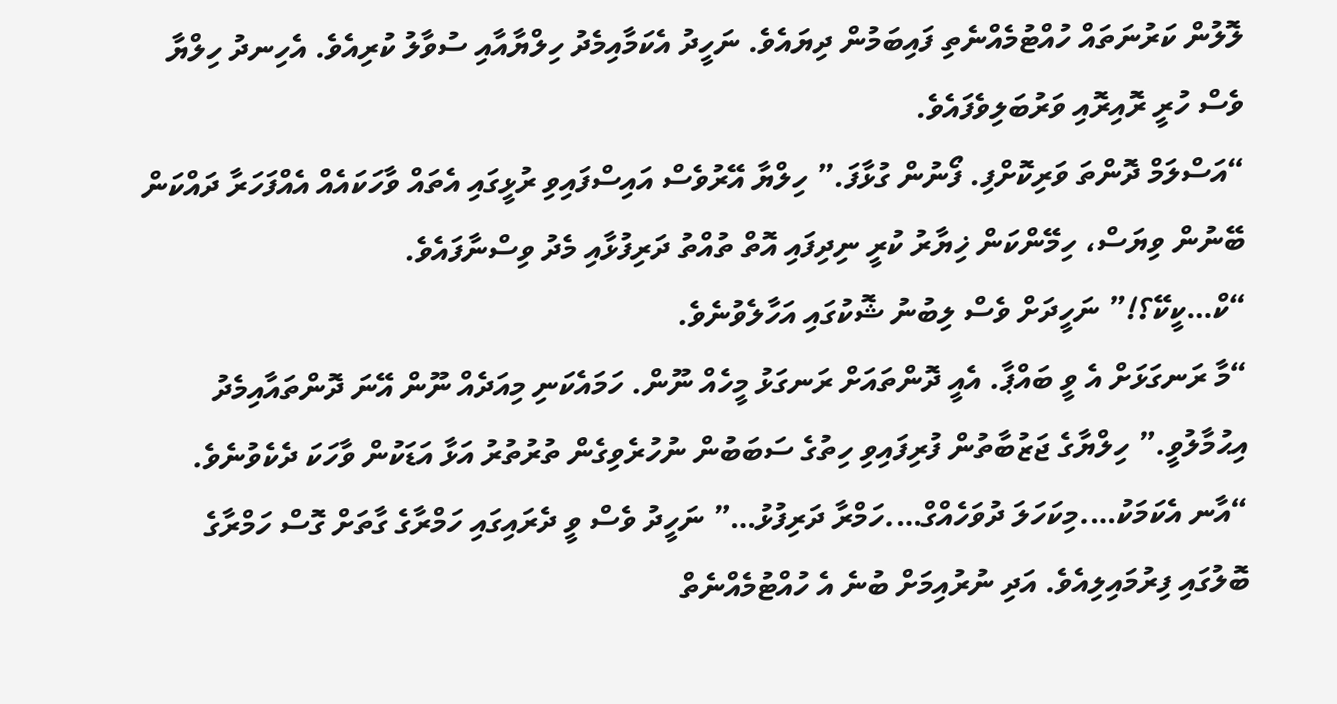ލޮލުން ކަރުނަތައް ހުއްޓުމެއްނެތި ފައިބަމުން ދިޔައެވެ. ނަހީދު އެކަމާއިމެދު ހިލްޔާއާއި ސުވާލު ކުރިއެވެ. އެހިނދު ހިލްޔާ ވެސް ހުރީ ރޮއިރޮއި ވަރުބަލިވެފައެވެ.
“އަސްލަމް ދޮންތަ ވަރިކޮށްފި. ފޯނުން ގުޅާފަ.” ހިލްޔާ އޭރުވެސް އައިސްފައިވި ރުޅީގައި އެތައް ވާހަކައެއް އެއްފަހަރާ ދައްކަން ބޭނުން ވިޔަސް، ހިމޭންކަން ޚިޔާރު ކުރީ ނިދިފައި އޮތް ތުއްތު ދަރިފުޅާއި މެދު ވިސްނާފައެވެ.
“ކް…ކީކޭ؟!” ނަހީދަށް ވެސް ލިބުނު ޝޮކުގައި އަހާލެވުނެވެ.
“މާ ރަނގަޅަށް އެ ވީ ބައްޕާ. އެއީ ދޮންތައަށް ރަނގަޅު މީހެއް ނޫން. ހަމައެކަނި މިއަދެއް ނޫން އޭނަ ދޮންތައާއިމެދު އިޙުމާލުވީ.” ހިލްޔާގެ ޖަޒުބާތުން ފުރިފައިވި ހިތުގެ ސަބަބުން ނުހުރެވިގެން ތުރުތުރު އަޅާ އަޑަކުން ވާހަކަ ދެކެވުނެވެ.
“އާނ އެކަމަކު….މިކަހަލަ ދުވަހެއްގް….ހަމްރާ ދަރިފުޅު…” ނަހީދު ވެސް ވީ ދެރައިގައި ހަމްރާގެ ގާތަށް ގޮސް ހަމްރާގެ ބޮލުގައި ފިރުމައިލިއެވެ. އަދި ނުރުއިމަށް ބުނެ އެ ހުއްޓުމެއްނެތް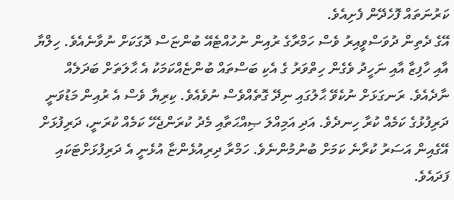ކަރުނަތައް ފޮހެދޭން ފެށިއެވެ.
އޭގެ ދެތިން ދުވަސްވީއިރު ވެސް ހަމްރާގެ ރުއިން ނުހުއްޓެއޭ ބުންޏަސް ދޮގަކަށް ނުވާނެއެވެ. ހިލްޔާ އާއި ހާފިޒާ އާއި ނަހީދު ވެގެން ހިތްވަރު ގެ އެކި ބަސްތައް ބުންޏެއްކަމަކު އެ ޙާލަތަށް ބަދަލެއް ނާދެއެވެ. ރަނގަޅަށް ނުކެވޭ ޙާލުގައި ނިދޭ ގޮތެއްވެސް ނުވެއެވެ. ކިރިޔާ ވެސް އެ ރުއިން މަޑުވަނީ ދަރިފުޅުގެ ކަމެއް ކުރާ ހިނދެވެ. އަދި އަމިއްލަ ޞިއްޙަތާއި މެދު ކުރަންޖެހޭ ކަމެއް ކުރަނީ، ދަރިފުޅަށް އޭގެއިން އަސަރު ކުރާނެ ކަމަށް ބުނުމުންނެވެ. ހަމްރާ ދިރިއުޅެންޏާ އުޅެނީ އެ ދަރިފުޅަށްޓަކައި ފަދައެވެ.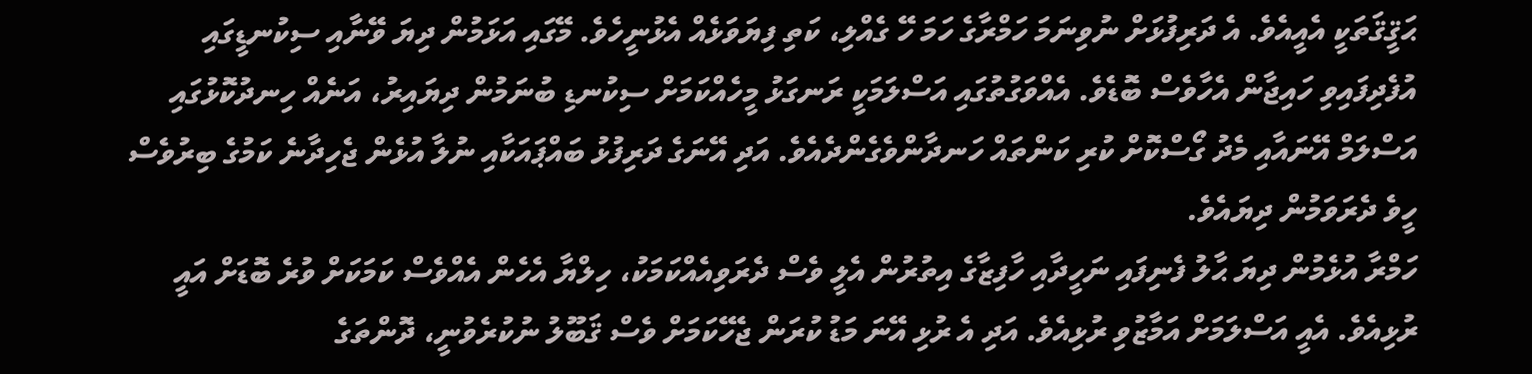ޙަޤީޤަތަކީ އެއީއެވެ. އެ ދަރިފުޅަށް ނުވިނަމަ ހަމްރާގެ ހަމަ ހޭ ގެއްލި، ކަތި ފިޔަވަޅެއް އެޅުނީހެވެ. މޭގައި އަޅަމުން ދިޔަ ވޭނާއި ސިކުނޑީގައި އުފެދިފައިވި ހައިޖާން އެހާވެސް ބޮޑެވެ. އެއްވަގުތުގައި އަސްލަމަކީ ރަނގަޅު މީހެއްކަމަށް ސިކުނޑި ބުނަމުން ދިޔައިރު، އަނެއް ހިނދުކޮޅުގައި އަސްލަމް އޭނައާއި މެދު ގޯސްކޮށް ކުރި ކަންތައް ހަނދާންވެގެންދެއެވެ. އަދި އޭނަގެ ދަރިފުޅު ބައްޕައަކާއި ނުލާ އުޅެން ޖެހިދާނެ ކަމުގެ ބިރުވެސް ހީވެ ދެރަވަމުން ދިޔައެވެ.
ހަމްރާ އުޅެމުން ދިޔަ ޙާލު ފެނިފައި ނަހީދާއި ހާފިޒާގެ އިތުރުން އެލީ ވެސް ދެރަވިއެއްކަމަކު، ހިލްޔާ އެހެން އެއްވެސް ކަމަކަށް ވުރެ ބޮޑަށް އައީ ރުޅިއެވެ. އެއީ އަސްލަމަށް އަމާޒުވި ރުޅިއެވެ. އަދި އެ ރުޅި އޭނަ މަޑު ކުރަން ޖެހޭކަމަށް ވެސް ޤަބޫލު ނުކުރެވުނީ، ދޮންތަގެ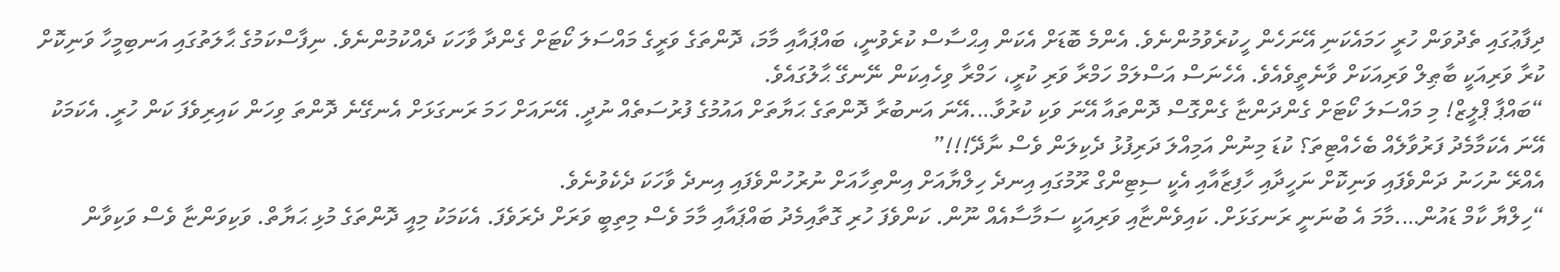ދިފާޢުގައި ތެދުވަން ހުރީ ހަމައެކަނި އޭނަހެން ހީކުރެވުމުންނެވެ. އެންމެ ބޮޑަށް އެކަން އިޙްސާސް ކުރެވުނީ، ބައްޕައާއި މާމަ، ދޮންތަގެ ވަރީގެ މައްސަލަ ކޯޓަށް ގެންދާ ވާހަކަ ދެއްކުމުންނެވެ. ނިފާސްކަމުގެ ޙާލަތުގައި އަނބިމީހާ ވަނިކޮށް ކުރާ ވަރިއަކީ ބާޠިލް ވަރިއަކަށް ވާނެތީވެއެވެ. އެހެނަސް އަސްލަމް ހަމްރާ ވަރި ކުރީ، ހަމްރާ ވިހެއިކަން ނޭނގޭ ޙާލުގައެވެ.
“ބައްޕާ ޕްލީޒް! މި މައްސަލަ ކޯޓަށް ގެންދަންޏާ ގެންގޮސް ދޮންތައާ އޭނަ ވަކި ކުރުވާ….އޭނަ އަނބުރާ ދޮންތަގެ ޙަޔާތަށް އައުމުގެ ފުރުސަތެއް ނުދީ. އޭނައަށް ހަމަ ރަނގަޅަށް އެނގޭނެ ދޮންތަ ވިހަން ކައިރިވެފަ ކަން ހުރީ. އެކަމަކު އޭނަ އެކަމާމެދު ފަރުވާލެއް ބެހެއްޓިތަ؟ ކުޑަ މިނުން އަމިއްލަ ދަރިފުޅު ދެކިލަން ވެސް ނާދޭ!!!”
އެއްރޭ ނުހަނު ދަންވެފައި ވަނިކޮށް ނަހީދާއި ހާފިޒާއާއި އެކީ ސިޓިންގް ރޫމުގައި އިނދެ ހިލްޔާއަށް އިންތިހާއަށް ނުރުހުންވެފައި އިނދެ ވާހަކަ ދެކެވުނެވެ.
“ހިލްޔާ ކާމް ޑައުން….މާމަ އެ ބުނަނީ ރަނގަޅަށް. ކައިވެންޏާއި ވަރިއަކީ ސަމާސާއެއް ނޫން. ކަންވެފަ ހުރި ގޮތާއިމެދު ބައްޕައާއި މާމަ ވެސް މިތިބީ ވަރަށް ދެރަވެފަ. އެކަމަކު މިއީ ދޮންތަގެ މުޅި ޙަޔާތް. ވަކިވަންޏާ ވެސް ވަކިވާން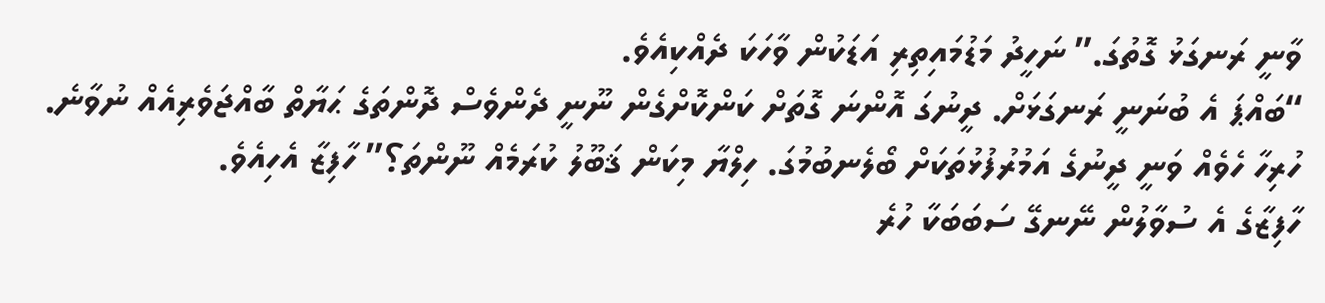ވާނީ ރަނގަޅު ގޮތުގަ.” ނަހީދު މަޑުމައިތިރި އަޑަކުން ވާހަކަ ދެއްކިއެވެ.
“ބައްޕަ އެ ބުނަނީ ރަނގަޅަށް. ދީނުގަ އޮންނަ ގޮތަށް ކަންކޮށްގެން ނޫނީ ދެންވެސް ދޮންތަގެ ޙަޔާތް ބާއްޖަވެރިއެއް ނުވާނެ. ހުރިހާ ހެވެއް ވަނީ ދީނުގެ އަމުރުފުޅުތަކަށް ބޯލެނބުމުގަ. ހިލްޔާ މިކަން ޤަބޫލު ކުރަމެއް ނޫންތަ؟” ހާފިޒާ އެހިއެވެ.
ހާފިޒާގެ އެ ސުވާލުން ނޭނގޭ ސަބަބަކާ ހުރެ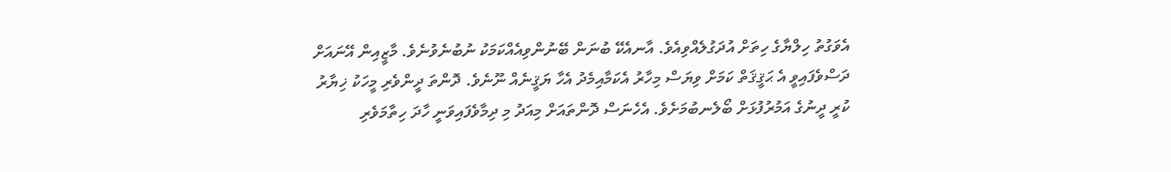އެވަގުތު ހިލްޔާގެ ހިތަށް އުދަގުލެއްވިއެވެ. އާނއެކޭ ބުނަން ބޭނުންވިއެއްކަމަކު ނުބުނެވުނެވެ. މާޒީއިން އޭނައަށް ދަސްވެފައިވީ އެ ޙަޤީޤަތް ކަމަށް ވިޔަސް މިހާރު އެކަމާއިމެދު އެހާ ޔަޤީނެއް ނޫނެވެ. ދޮންތަ ދީންވެރި މީހަކު ޚިޔާރު ކުރީ ދީނުގެ އަމުރުފުޅަށް ބޯލެނބުމަށެވެ. އެހެނަސް ދޮންތައަށް މިއަދު މި ދިމާވެފައިވަނީ ހާދަ ހިތާމަވެރި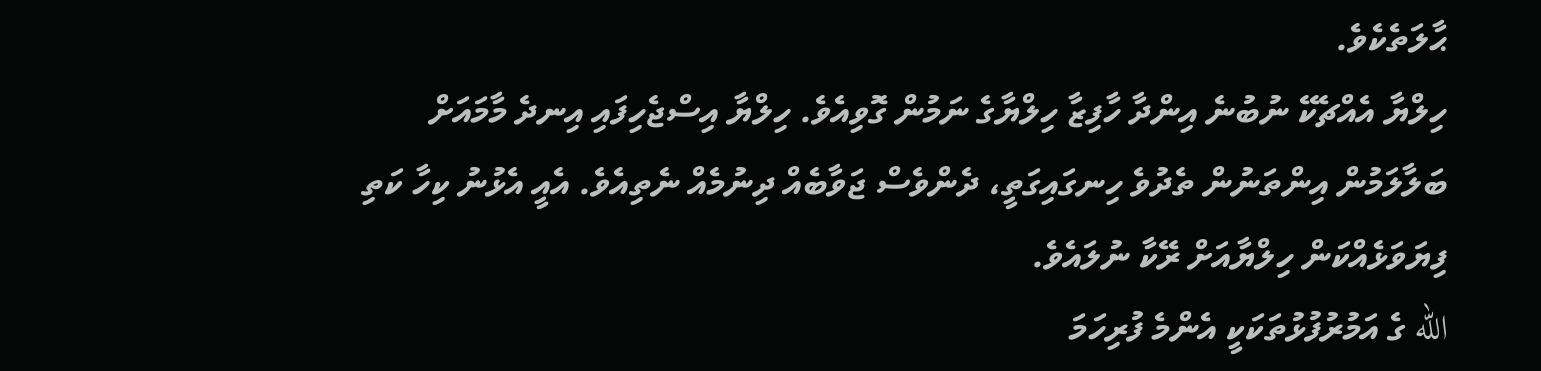ޙާލަތެކެވެ.
ހިލްޔާ އެއްޗެކޭ ނުބުނެ އިންދާ ހާފިޒާ ހިލްޔާގެ ނަމުން ގޮވިއެވެ. ހިލްޔާ އިސްޖެހިފައި އިނދެ މާމައަށް ބަލާލަމުން އިންތަނުން ތެދުވެ ހިނގައިގަތީ، ދެންވެސް ޖަވާބެއް ދިނުމެއް ނެތިއެވެ. އެއީ އެޅުނު ކިހާ ކަތި ފިޔަވަޅެއްކަން ހިލްޔާއަށް ރޭކާ ނުލައެވެ.
الله ގެ އަމުރުފުޅުތަކަކީ އެންމެ ފުރިހަމަ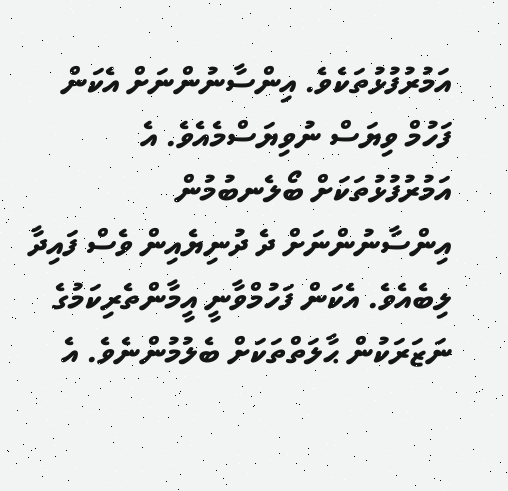އަމުރުފުޅުތަކެވެ. އިންސާނުންނަށް އެކަން ފަހުމް ވިޔަސް ނުވިޔަސްމެއެވެ. އެ އަމުރުފުޅުތަކަށް ބޯލެނބުމުން އިންސާނުންނަށް ދެ ދުނިޔެއިން ވެސް ފައިދާ ލިބެއެވެ. އެކަން ފަހުމްވާނީ އީމާންތެރިކަމުގެ ނަޒަރަކުން ޙާލަތްތަކަށް ބެލުމުންނެވެ. އެ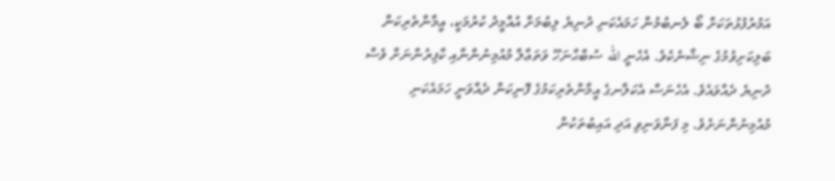އަމުރުފުޅުތަކަށް ބޯ ލެނބުމުން ހަމައެކަނި ދުނިޔެ ލިބުމަށް އުއްމީދު ކުރުމަކީ، އީމާންތެރިކަން ބަލިކަށިވުމުގެ ނިޝާނެކެވެ. އެހެނީ الله ސުބްޙާނަހޫ ވަތަޢާލާ މުއުމިނުންނާއި ކާފިރުންނަށް ވެސް ދުނިޔެ ދެއްވައެވެ. އެހެނަސް އެކަލާނގެ އީމާންތެރިކަމުގެ ފޮނިކަން ދެއްވަނީ ހަމައެކަނި މުއުމިނުންނަށެވެ. މި ފަނާވަނިވި އަދި އައިބުތަކުން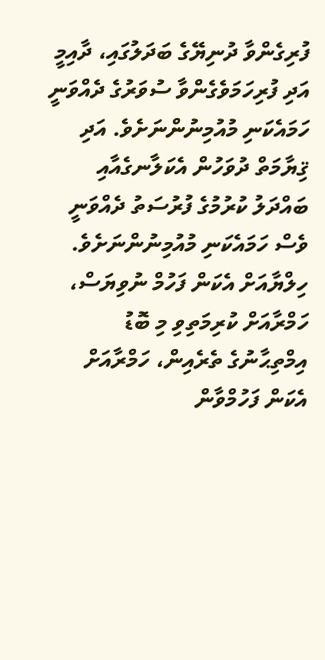ފުރިގެންވާ ދުނިޔޭގެ ބަދަލުގައި، ދާއިމީ އަދި ފުރިހަމަވެގެންވާ ސުވަރުގެ ދެއްވަނީ ހަމައެކަނި މުއުމިނުންނަށެވެ. އަދި ޤިޔާމަތް ދުވަހުން އެކަލާނގެއާއި ބައްދަލު ކުރުމުގެ ފުރުސަތު ދެއްވަނީ ވެސް ހަމައެކަނި މުއުމިނުންނަށެވެ.
ހިލްޔާއަށް އެކަން ފަހުމް ނުވިޔަސް، ހަމްރާއަށް ކުރިމަތިވި މި ބޮޑު އިމްތިޙާނުގެ ތެރެއިން، ހަމްރާއަށް އެކަން ފަހުމްވާން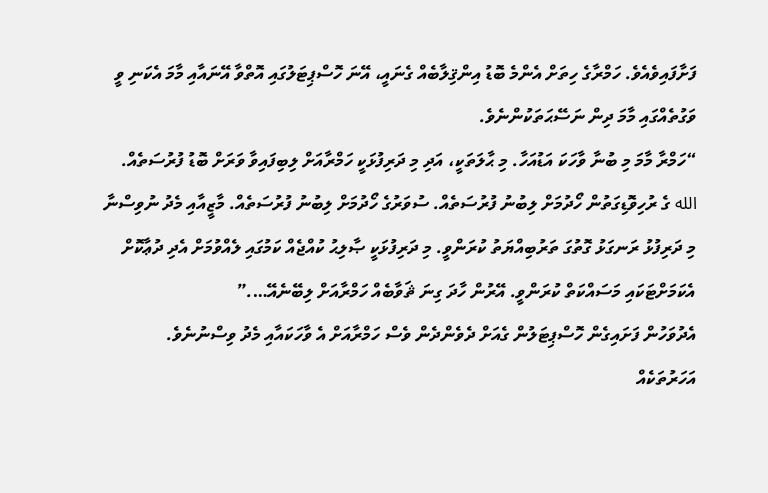ފަށާފައިވެއެވެ. ހަމްރާގެ ހިތަށް އެންމެ ބޮޑު އިންޤިލާބެއް ގެނައީ، އޭނަ ހޮސްޕިޓަލުގައި އޮތްވާ އޭނައާއި މާމަ އެކަނި ވީ ވަގުތެއްގައި މާމަ ދިން ނަސޭޙަތަކުންނެވެ.
“ހަމްރާ މާމަ މި ބުނާ ވާހަކަ އަޑުއަހާ. މި ޙާލަތަކީ، އަދި މި ދަރިފުޅަކީ ހަމްރާއަށް ލިބިފައިވާ ވަރަށް ބޮޑު ފުރުސަތެއް. الله ގެ ރުހިވޮޑިގަތުން ހޯދުމަށް ލިބުނު ފުރުސަތެއް. ސުވަރުގެ ހޯދުމަށް ލިބުނު ފުރުސަތެއް. މާޒީއާއި މެދު ނުވިސްނާ މި ދަރިފުޅު ރަނގަޅު ގޮތުގަ ތަރުބިއްޔަތު ކުރަންވީ. މި ދަރިފުޅަކީ ޞާލިޙު ކުއްޖެއް ކަމުގައި ލެއްވުމަށް އެދި ދުޢާކޮށް އެކަމަށްޓަކައި މަސައްކަތް ކުރަންވީ. އޭރުން ހާދަ ގިނަ ޘަވާބެއް ހަމްރާއަށް ލިބޭނެއޭ….”
އެދުވަހުން ފަށައިގެން ހޮސްޕިޓަލުން ގެއަށް ދެވެންދެން ވެސް ހަމްރާއަށް އެ ވާހަކައާއި މެދު ވިސްނުނެވެ. އަހަރުތަކެއް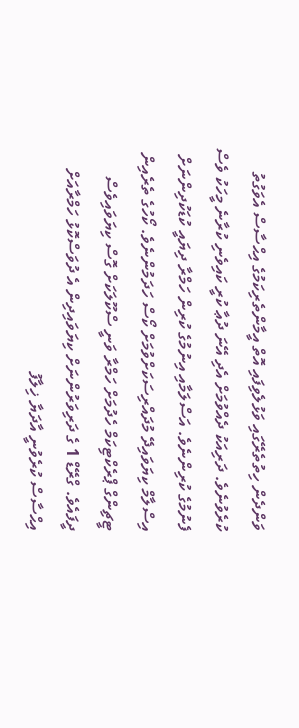ވަންދެން ހިތުތެރޭގައި ވަޅުލެވިފައި އޮތް އީމާންތެރިކަމުގެ އިޙްސާސް އެވަގުތު ކުރެވުނެވެ. ދަރިއަކު ދެއްވުމަށް އެދި އޭނަ ދުޢާ ކުރީ ކައިވެނި ކުރާނެ މީހަކު ވެސް ފެނުމުގެ ކުރިންނެވެ. އަސްލަމާއި އިނުމުގެ ކުރިން ހަމްރާ ދިޔައީ ކުޑަކުދިންނަށް އިސްލާމް ކިޔަވައިދޭ މުދައްރިސަކަށްވުމަށް ކޯސް ހަދަމުންނެވެ. ކޯހުގެ ތެރެއިން ޓީޗިންގް ޕްރެކްޓިކަމް ހެދުމަށް ހަމްރާ ވަނީ ސްކޫލަކަށް ގޮސް ކިޔަވައިވެސް ދީފައެވެ. ގްރޭޑް 1 ގެ ދަރިވަރުންނަށް ކިޔަވައިދިން އެ ދުވަސްކޮޅު ހަމްރާއަށް އިޙްސާސް ކުރެވުނީ އާދަޔާ ޚިލާފު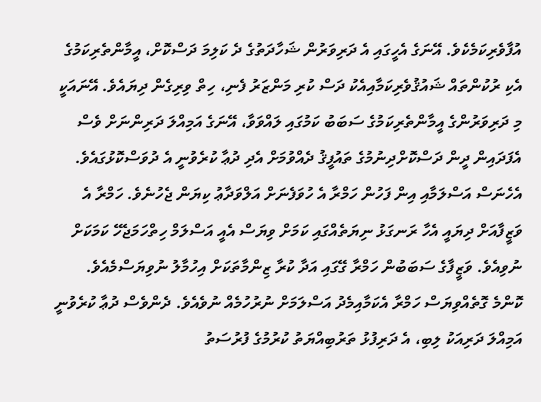އުފާވެރިކަމެކެވެ. އޭނަގެ އެހީގައި އެ ދަރިވަރުން ޝަހާދަތުގެ ދެ ކަލިމަ ދަސްކޮށް، އީމާންތެރިކަމުގެ އެކި ރުކުންތައް ޝައުޤުވެރިކަމާއިއެކު ދަސް ކުރި މަންޒަރު ފެނި، ހިތް ވިރިގެން ދިޔައެވެ. އޭނައަކީ މި ދަރިވަރުންގެ އީމާންތެރިކަމުގެ ސަބަބު ކަމުގައި ލައްވަވާ، އޭނަގެ އަމިއްލަ ދަރިންނަށް ވެސް އެފަދައިން ދީން ދަސްކޮށްދިނުމުގެ ތައުފީޤު ދެއްވުމަށް އެދި ދުޢާ ކުރެވުނީ އެ ދުވަސްކޮޅުގައެވެ.
އެހެނަސް އަސްލަމާއި އިން ފަހުން ހަމްރާ އެ ހުވަފެނަށް އަލްވަދާޢު ކިޔަން ޖެހުނެވެ. ހަމްރާ އެ ވަޒީފާއަށް ދިޔައީ އެހާ ރަނގަޅު ނިޔަތެއްގައި ކަމަށް ވިޔަސް އެއީ އަސްލަމް ހިތްހަމަޖެހޭ ކަމަކަށް ނުވިއެވެ. ވަޒީފާގެ ސަބަބުން ހަމްރާ ގޭގައި އަދާ ކުރާ ޒިންމާތަކަށް އިހުމާލު ނުވިޔަސްމެއެވެ. ކޮންމެ ގޮތެއްވިޔަސް ހަމްރާ އެކަމާއިމެދު އަސްލަމަށް ނުރުހުމެއް ނުވެއެވެ. ދެންވެސް ދުޢާ ކުރެވުނީ އަމިއްލަ ދަރިއަކު ލިބި، އެ ދަރިފުޅު ތަރުބިއްޔަތު ކުރުމުގެ ފުރުސަތު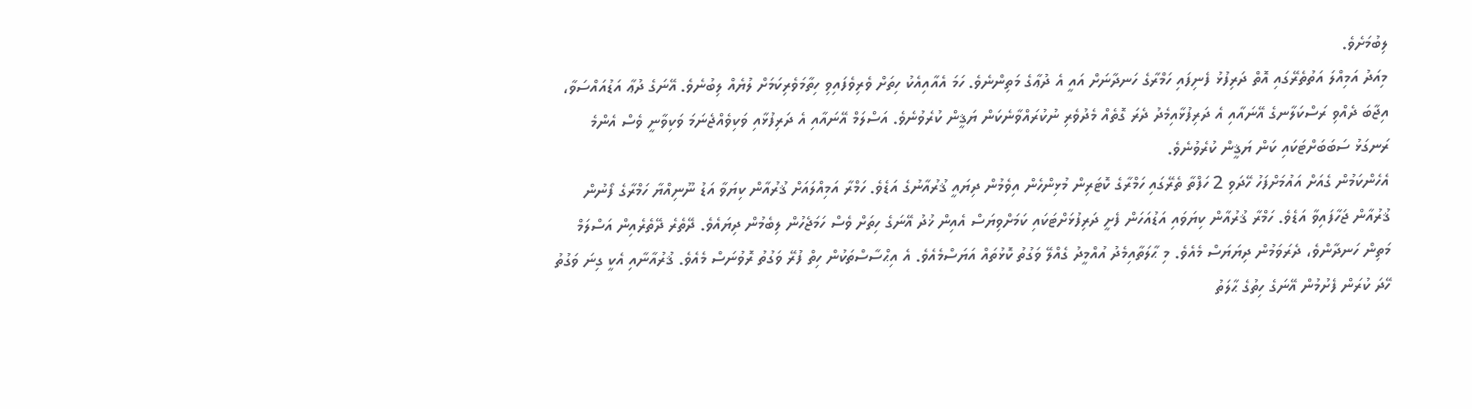ލިބުމަށެވެ.
މިއަދު އަމިއްލަ އަތުތެރޭގައި އޮތް ދަރިފުޅު ފެނިފައި ހަމްރާގެ ހަނދާނަށް އައީ އެ ދުޢާގެ މަތިންނެވެ. ހަމަ އެއާއިއެކު ހިތަށް ވެރިވެފައިވި ހިތާމަވެރިކަމަށް ލުޔެއް ލިބުނެވެ. އޭނަގެ ދުޢާ އަޑުއައްސަވާ، އިޖާބަ ދެއްވި ރަސްކަލާނގެ އޭނައާއި އެ ދަރިފުޅާއިމެދު ދެރަ ގޮތެއް މެދުވެރި ނުކުރައްވާނެކަން ޔަޤީން ކުރެވުނެވެ. އަސްލަމް އޭނައާއި އެ ދަރިފުޅާއި ވަކިވެއްޖެނަމަ ވަކިވާނީ ވެސް އެންމެ ރަނގަޅު ސަބަބަށްޓަކައި ކަން ޔަޤީން ކުރެވުނެވެ.
އެހެންކަމުން ގެއަށް އައުމަށްފަހު ހޭދަވި 2 ހަފްތާ ތެރޭގައި ހަމްރާގެ ކޮޓަރިން މުޅިންހެން އިވެމުން ދިޔައީ ޤުރުއާނުގެ އަޑެވެ. ހަމްރާ އަމިއްލައަށް ޤުރުއާން ކިޔަވާ އަޑު ނޫނިއްޔާ ހަމްރާގެ ފޯނުން ޤުރުއާން ޖަހާފައިވާ އަޑެވެ. ހަމްރާ ޤުރުއާން ކިޔަވައި އަޑުއަހަން ފެށީ ދަރިފުޅަށްޓަކައި ކަމަށްވިޔަސް އެއިން ޚުދު އޭނަގެ ހިތަށް ވެސް ހަމަޖެހުން ލިބެމުން ދިޔައެވެ. ދޭތެރެ ދޭތެރެއިން އަސްލަމް މަތިން ހަނދާންވެ، ދެރަވަމުން ދިޔަޔަސް މެއެވެ. މި ޙާލަތާއިމެދު އުއްމީދު ގެއްލޭ ވަގުތު ކޮޅުތައް އަޔަސްމެއެވެ. އެ އިޙްސާސްތަކުން ހިތް ފުރޭ ވަގުތު ރޮވުނަސް މެއެވެ. ޤުރުއާނާއި އެކީ ގިނަ ވަގުތު ހޭދަ ކުރަން ފެށުމުން އޭނަގެ ހިތުގެ ޙާލަތު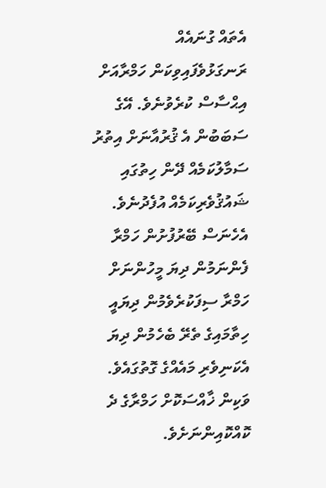އެތައް ގުނައެއް ރަނގަޅުވެފައިވިކަން ހަމްރާއަށް އިޙްސާސް ކުރެވުނެވެ. އޭގެ ސަބަބުން އެ ޤުރުއާނަށް އިތުރު ސަމާލުކަމެއް ދޭން ހިތުގައި ޝައުޤުވެރިކަމެއް އުފެދުނެވެ.
އެހެނަސް ބޭރުފުށުން ހަމްރާ ފެންނަމުން ދިޔަ މީހުންނަށް ހަމްރާ ސިފަކުރެވެމުން ދިޔައީ ހިތާމައިގެ ތެރޭ ބެހެމުން ދިޔަ އެކަނިވެރި މައެއްގެ ގޮތުގައެވެ. ވަކިން ޚާއްސަކޮށް ހަމްރާގެ ދެ ކޮއްކޮއިންނަށެވެ.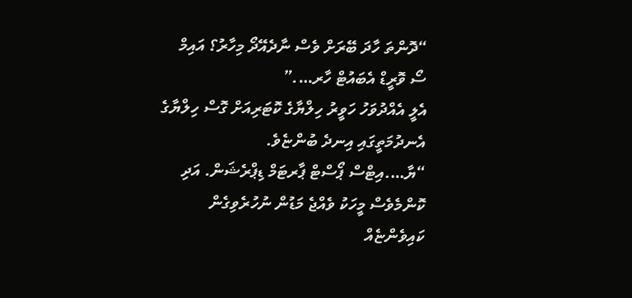“ދޮންތަ ހާދަ ބޭރަށް ވެސް ނާދެއޭދޯ މިހާރު؟ އައިމް ސޯ ވޮރީޑް އެބައުޓް ހާރ….”
އެލީ އެއްދުވަހު ހަވީރު ހިލްޔާގެ ކޮޓަރިއަށް ގޮސް ހިލްޔާގެ އެނދުމަތީގައި އިނދެ ބުންޏެވެ.
“ޔާ….އިޓްސް ޕޯސްޓް ޕާރޓަމް ޑިޕްރެޝަން. އަދި ކޮންމެވެސް މީހަކު ވެއްޖެ މަޑުން ނުހުރެވިގެން ކައިވެންޏެއް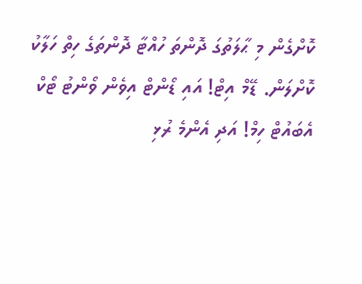ކޮށްގެން މި ޙާލަތުގަ ދޮންތަ ހުއްޓާ ދޮންތަގެ ހިތް ހަލާކު ކޮށްލަން. ޑޭމް އިޓް! އައި ޑޯންޓް އިވެން ވޯންޓު ޓޯކް އެބައުޓް ހިމް! އަދި އެންމެ ރުޅި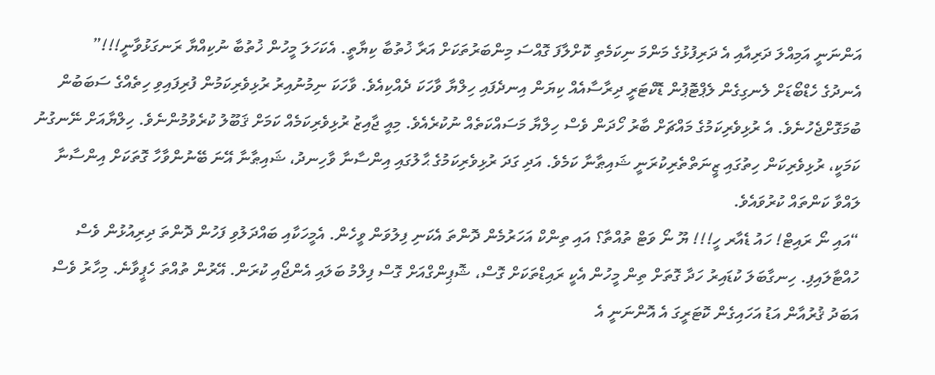އަންނަނީ އަމިއްލަ ދަރިއާއި އެ ދަރިފުޅުގެ މަންމަ ނިކަމެތި ކޮށްލާފަ ގޮއްސަ މިންބަރުތަކަށް އަރާ ޚުތުބާ ކިޔާތީ. އެކަހަލަ މީހުން ޚުތުބާ ނުކިއްޔާ ރަނގަޅުވާނީ!!!”
އެނދުގެ ހެޑްބޯޑަށް ލެނގިގެން ލެޕްޓޮޕުން ޑޮކްޓަރީ ދިރާސާއެއް ކިޔަން އިނދެފައި ހިލްޔާ ވާހަކަ ދެއްކިއެވެ. ވާހަކަ ނިމުނުއިރު ރުޅިވެރިކަމުން ފުރިފައިވި ހިތެއްގެ ސަބަބުން ބުމަގޮށްޖެހުނެވެ. އެ ރުޅިވެރިކަމުގެ މައްޗަށް ބާރު ހޯދަން ވެސް ހިލްޔާ މަސައްކަތެއް ނުކުރެއެވެ. މިއީ ޖާއިޒު ރުޅިވެރިކަމެއް ކަމަށް ޤަބޫލު ކުރެވުމުންނެވެ. ހިލްޔާއަށް ނޭނގުނު ކަމަކީ، ރުޅިވެރިކަން ހިތުގައި ޒީނަތްތެރިކުރަނީ ޝައިޠާނާ ކަމެވެ. އަދި ގަދަ ރުޅިވެރިކަމުގެ ޙާލުގައި އިންސާނާ ވާހިނދު، ޝައިޠާނާ އޭނަ ބޭނުންވާހާ ގޮތަކަށް އިންސާނާ ލައްވާ ކަންތައް ކުރުވައެވެ.
“އައި ނޯ ރައިޓް! ހައު ޑެއާރ ހީ!!! ޔޫ ނޯ ވަޓް ތުއްތާ؟ އައި ތިންކް އަހަރުމެން ދޮންތަ އެކަނި ފިލުވަން ވީހެން. އެމީހަކާއި ބައްދަލުވި ފަހުން ދޮންތަ ދިރިއުޅުން ވެސް ހުއްޓާލައިފި. ހިނގާބަލަ ކުޑައިރު ހަދާ ގޮތަށް ތިން މީހުން އެކީ ރައިޑްތަކަށް ގޮސް، ޝޮޕިންގްއަށް ގޮސް ފިލްމު ބަލައި އެންޖޯއި ކުރަން. އޭރުން ތުއްތަ ހެޕީވާނެ. މިހާރު ވެސް އަބަދު ޤުރުއާން އަޑު އަހައިގެން ކޮޓަރީގަ އެ އޮންނަނީ އެ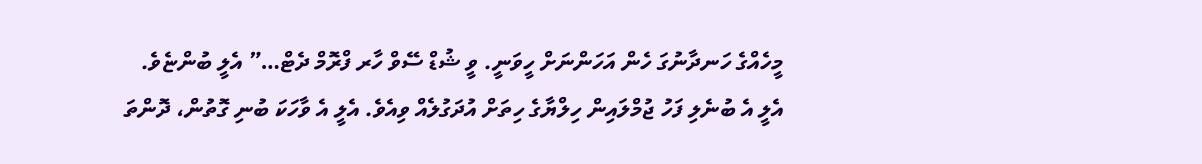މީހެއްގެ ހަނދާނުގަ ހެން އަހަންނަށް ހީވަނީ. ވީ ޝުޑް ސޭވް ހާރ ފްރޮމް ދެޓް…” އެލީ ބުންޏެވެ.
އެލީ އެ ބުނެލި ފަހު ޖުމްލައިން ހިލްޔާގެ ހިތަށް އުދަގުލެއް ވިއެވެ. އެލީ އެ ވާހަކަ ބުނި ގޮތުން، ދޮންތަ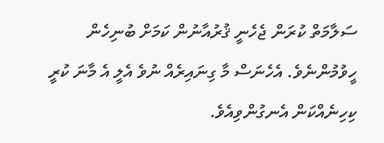ސަލާމަތް ކުރަން ޖެހެނީ ޤުރުއާނުން ކަމަށް ބުނިހެން ހީވުމުންނެވެ. އެހެނަސް މާ ގިނައިރެއް ނުވެ އެލީ އެ މާނަ ކުރީ ކިހިނެއްކަން އެނގުންވިއެވެ.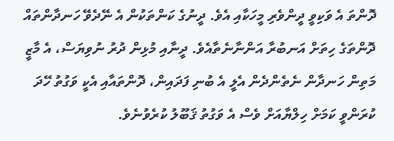ދޮންތަ އެ ވަކިވީ ދީންވެރި މީހަކާއި އެވެ. ދީނުގެ ކަންތަކުން އެ ނޭދެވޭ ހަނދާންތައް ދޮންތަގެ ހިތަށް އަނބުރާ އަންނާނެތާއެވެ. ދީނާއި މުޅިން ދުރު ނުވިޔަސް، އެ މާޒީ މަތިން ހަނދާން ނެތެންދެން އެލީ އެ ބުނި ފަދައިން، ދޮންތައާއި އެކީ ވަގުތު ހޭދަ ކުރަންވީ ކަމަށް ހިލްޔާއަށް ވެސް އެ ވަގުތު ޤަބޫލު ކުރެވުނެވެ.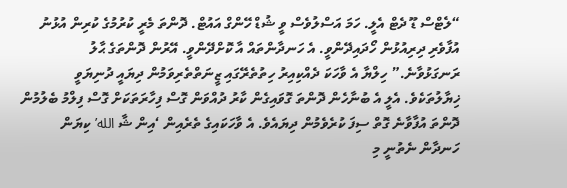“ލެޓްސް ޑޫ ދެޓް އެލީ. ހަމަ އަސްލުވެސް ވީ ޝުޑް ހޭންގް އައުޓް. ދޮންތަ މެރީ ކުރުމުގެ ކުރިން އުޅުނު އުފާވެރި ދިރިއުޅުން ހޯދައިދޭންވީ. އެ ހަނދާންތައް އާ ކޮށްދޭންވީ. އޭރުން ދޮންތަގެ ޙާލު ރަނގަޅުވާނެ.” ހިލްޔާ އެ ވާހަކަ ދެއްކިއިރު ހިތުތެރޭގައި ޒީނަތްތެރިވަމުން ދިޔައީ ދުނިޔަވީ ޚިޔާލުތަކެވެ. އެލީ އެ ބުނާހެން ދޮންތަ ގޮވައިގެން ކާރު ދުއްވަން ގޮސް ފިހާރަތަކަށް ގޮސް ފިލްމު ބެލުމުން ދޮންތަ އުފާވާނެ ގޮތް ސިފަ ކުރެވެމުން ދިޔައެވެ. އެ ވާހަކައިގެ ތެރެއިން ‘އިން ޝާ الله’ ކިޔަން ހަނދާން ނެތުނީ މި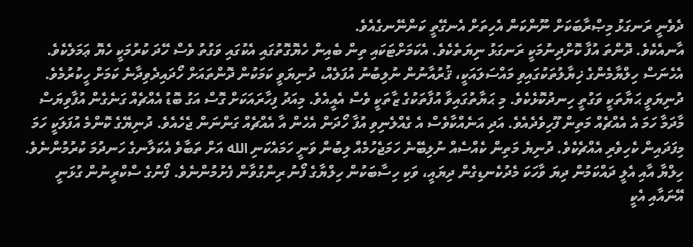ދެވެނީ ރަނގަޅު މިޞްރާބަކަށް ނޫންކަން އެހިތަށް އެނގޭތީ ކަންނޭނގެއެވެ.
އާނއެކެވެ. ދޮންތަ އުފާ ކޮށްދިނުމަކީ ރަނގަޅު ނިޔަތެކެވެ. އެކަމަށްޓަކައި ތިން ބެއިން ހެޔޮގޮތުގައި އެކުގައި ވަގުތު ވެސް ހޭދަ ކުރުމަކީ ހެޔޮ ޢަމަލެކެވެ. އެހެނަސް ހިލްޔާމެންގެ ޚިޔާލުތަކުގައިވި މައްސަލައަކީ، ޤުރުއާނުން ނުލިބުނު އުފަލެއް، ދުނިޔަވީ ކަމަކުން ދޮންތައަށް ހޯދައިދެވިދާނެ ކަމަށް ހީކުރުމެވެ. ދުނިޔަވީ ޙަޔާތަކީ ވަގުތީ ހިނދުކޮޅެކެވެ. މި ޙަޔާތުގައިވާ އުފާތަކުގެ ޒާތަކީ ވެސް އެއީއެވެ. މިއަދު ފިހާރައަކަށް ގޮސް އަގު ބޮޑު އެއްޗެއް ގަނެގެން އުފާވިޔަސް މާދަމާ ހަމަ އެ އެއްޗެއް މަތިން ފޫހިވެދެއެވެ. އަދި އަނެއްކާވެސް އެ ގެއްލެނިވި އުފާ ހޯދަން އެހެން އާ އެއްޗެއް ގަންނަން ޖެހެއެވެ. ދުނިޔޭގެ ކޮންމެ އުފަލަކީ ހަމަ މިފަދައިން ކެހިވެރި އެއްޗެކެވެ. ދުނިޔެ މަތިން ކެއްސެއް ނުލިބޭނެ ހަމަޖެހުމެއް ލިބުން ވަނީ ހަމައެކަނި الله އަށް ތަބާވެ އެކަލާނގެ ހަނދުމަ ކުރުމުންނެވެ.
ހިލްޔާ އާއި އެލީ ދައްކަމުން ދިޔަ ވާހަކަ މެދުކެނޑިގެން ދިޔައީ، ވަކި ހިސާބަކުން ހިލްޔާގެ ފޯނު ރިންގުވާން ފެށުމުންނެވެ. ފޯނުގެ ސްކްރީނުން ގުޅަނީ އޭނައާއި އެކީ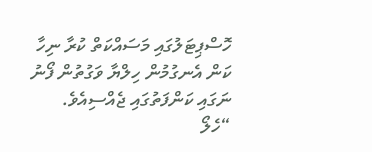ހޮސްޕިޓަލުގައި މަސައްކަތް ކުރާ ނިހާ ކަން އެނގުމުން ހިލްޔާ ވަގުތުން ފޯނު ނަގައި ކަންފަތުގައި ޖެއްސިއެވެ.
“ހެލޯ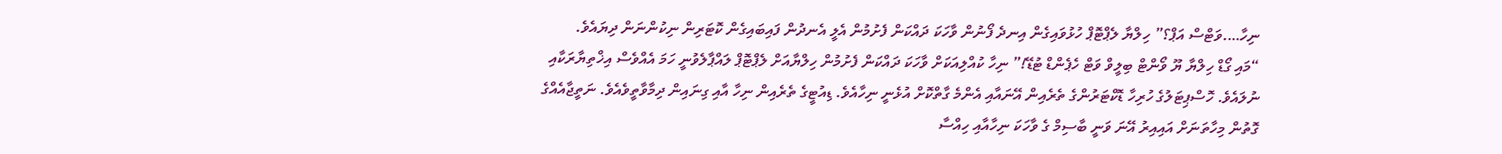ނިހާ….ވަޓްސް އަޕް؟” ހިލްޔާ ލެޕްޓޮޕް ހުޅުވައިގެން އިނދެ ފޯނުން ވާހަކަ ދައްކަން ފެށުމުން އެލީ އެނދުން ފައިބައިގެން ކޮޓަރިން ނިކުންނަން ދިޔައެވެ.
“މައި ގޯޑް ހިލްޔާ ޔޫ ވޯންޓް ބިލީވް ވަޓް ހެޕެންޑް ޓުޑޭ!” ނިހާ ކުއްލިއަކަށް ވާހަކަ ދައްކަން ފެށުމުން ހިލްޔާއަށް ލެޕްޓޮޕް ލައްޕާލެވުނީ ހަމަ އެއްވެސް އިޚްތިޔާރަކާއި ނުލައެވެ. ހޮސްޕިޓަލުގެ ހުރިހާ ޑޮކްޓަރުންގެ ތެރެއިން އޭނައާއި އެންމެ ގާތްކޮށް އުޅެނީ ނިހާއެވެ. ޑިއުޓީގެ ތެރެއިން ނިހާ އާއި ގިނައިން ދިމާވާތީވެއެވެ. ނަތީޖާއެއްގެ ގޮތުން މިހާތަނަށް އައިއިރު އޭނަ ވަނީ ބާސިމް ގެ ވާހަކަ ނިހާއާއި ހިއްސާ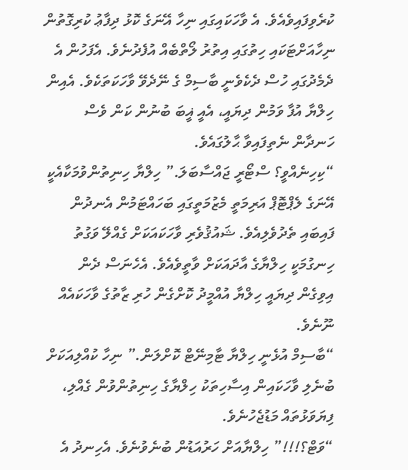ކުރެވިފައިވެއެވެ. އެ ވާހަކައިގައި ނިހާ އޭނަގެ ކޮޅު ދިފާޢު ކުރިގޮތުން ނިހާއަށްޓަކައި ހިތުގައި އިތުރު ލޯތްބެއް އުފެދުނެވެ. އެފަހުން އެ ދެމެދުގައި ހުސް ދެކެވެނީ ބާސިމް ގެ ނޭދެވޭ ވާހަކަތަކެވެ. އެއިން ހިލްޔާ އުފާ ވަމުން ދިޔައީ، އެއީ ޣީބަ ބުނުން ކަން ވެސް ހަނދާން ނެތިފައިވާ ޙާލުގައެވެ.
“ކިހިނެއްވީ؟ ސްޓޯރީ ޖައްސާބަލަ.” ހިލްޔާ ހިނިތުންވުމަކާއެކީ އޭނަގެ ލެޕްޓޮޕް އަރިމަތީ މެޒުމަތީގައި ބަހައްޓަމުން އެނދުން ފައިބައި ތެދުވެލިއެވެ. ޝައުޤުވެރި ވާހަކައަކަށް ގެއްލޭ ވަގުތު ހިނގުމަކީ ހިލްޔާގެ އާދައަކަށް ވާތީވެއެވެ. އެހެނަސް ދެން އިވިގެން ދިޔައީ ހިލްޔާ އުއްމީދު ކޮށްގެން ހުރި ޒާތުގެ ވާހަކައެއް ނޫނެވެ.
“ބާސިމް އުޅެނީ ހިލްޔާ ޓާމިނޭޓް ކޮށްލަން.” ނިހާ ކުއްލިއަކަށް ބުނެލި ވާހަކައިން އިސާހިތަކު ހިލްޔާގެ ހިނިތުންވުން ގެއްލި، ފިޔަވަޅުތައް މަޑުޖެހުނެވެ.
“ވަޓް؟!!!” ހިލްޔާއަށް ހަރުއަޑުން ބުނެވުނެވެ. އެހިނދު އެ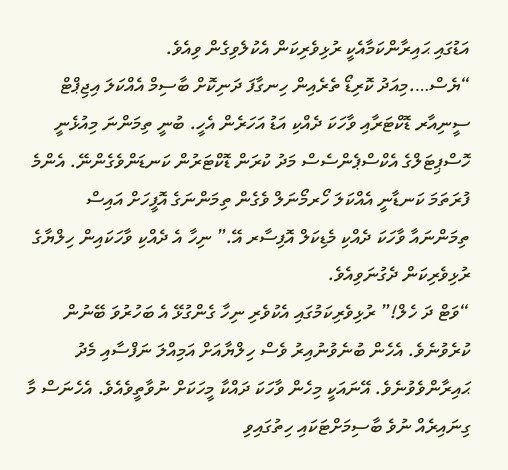އަޑުގައި ޙައިރާންކަމާއެކީ ރުޅިވެރިކަން އެކުލެވިގެން ވިއެވެ.
“ޔެސް….މިއަދު ކޮރިޑޯ ތެރެއިން ހިނގާފަ ދަނިކޮށް ބާސިމް އެއްކަލަ އިޖިޕްޓް ސީނިއާރ ޑޮކްޓަރާއި ވާހަކަ ދެއްކި އަޑު އަހަރެން އެހީ. ބުނީ ތިމަންނަ މިއުޅެނީ ހޮސްޕިޓަލްގެ އެކްސްޕެންސެސް މަދު ކުރަން ޑޮކްޓަރުން ކަނޑަންވެގެންނޭ. އެންމެ ފުރަތަމަ ކަނޑާނީ އެއްކަލަ ހޯރމޯނަލް ވެގެން ތިމަންނަގެ އޮފީހަށް އައިސް ތިމަންނައާ ވާހަކަ ދެއްކި މެޑިކަލް އޮފިސާރ އޭ.” ނިހާ އެ ދެއްކި ވާހަކައިން ހިލްޔާގެ ރުޅިވެރިކަން ދެގުނަވިއެވެ.
“ވަޓް ދަ ހެލް!” ރުޅިވެރިކަމުގައި އެކުވެރި ނިހާ ގެންގުޅޭ އެ ބަހުރުވަ ބޭނުން ކުރެވުނެވެ. އެހެން ބުނެވުނުއިރު ވެސް ހިލްޔާއަށް އަމިއްލަ ނަފްސާއި މެދު ޙައިރާންވެވުނެވެ. އޭނައަކީ މިހެން ވާހަކަ ދައްކާ މީހަކަށް ނުވާތީވެއެވެ. އެހެނަސް މާ ގިނައިރެއް ނުވެ ބާސިމަށްޓަކައި ހިތުގައިވި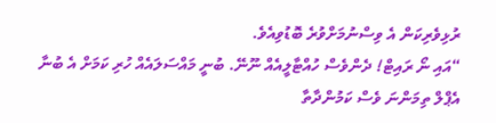ރުޅިވެރިކަން އެ ވިސްނުމަށްވުރެ ބޮޑުވިއެވެ.
“އައި ނޯ ރައިޓް! ދެންވެސް ހުއްޓާލީއެއް ނޫނޭ. ބުނީ މައްސަލައެއް ހުރި ކަމަށް އެ ބުނާ އެޕްލް ތިމަންނަ ވެސް ކަމުންދާތާ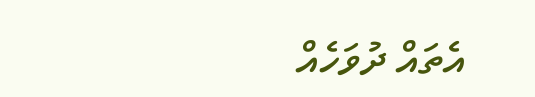އެތައް ދުވަހެއް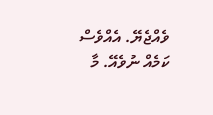ވެއްޖެޔޭ. އެއްވެސް ކަމެއް ނުވެއޭ. މާ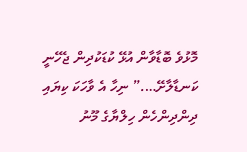މޮޅުވެ ބޮޑާވާން އުޅޭ ކުޑަކުދިން ޖެހޭނީ ކަނޑާލާށޭ….” ނިހާ އެ ވާހަކަ ކިޔައި ދިންދިންހެން ހިލްޔާގެ މޫނު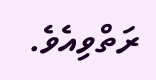ރަތްވިއެވެ.